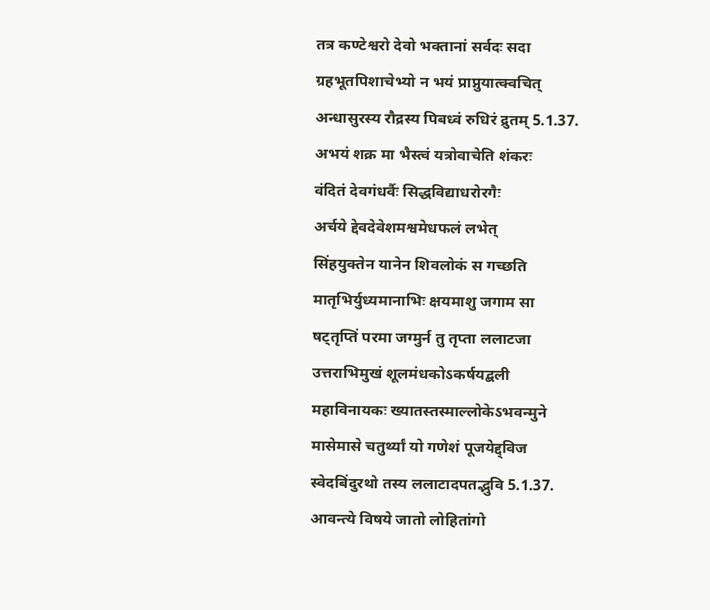तत्र कण्टेश्वरो देवो भक्तानां सर्वदः सदा
ग्रहभूतपिशाचेभ्यो न भयं प्राप्नुयात्क्वचित्
अन्धासुरस्य रौद्रस्य पिबध्वं रुधिरं द्रुतम् 5.1.37.
अभयं शक्र मा भैस्त्वं यत्रोवाचेति शंकरः
वंदितं देवगंधर्वैः सिद्धविद्याधरोरगैः
अर्चये द्देवदेवेशमश्वमेधफलं लभेत्
सिंहयुक्तेन यानेन शिवलोकं स गच्छति
मातृभिर्युध्यमानाभिः क्षयमाशु जगाम सा
षट्तृप्तिं परमा जग्मुर्न तु तृप्ता ललाटजा
उत्तराभिमुखं शूलमंधकोऽकर्षयद्बली
महाविनायकः ख्यातस्तस्माल्लोकेऽभवन्मुने
मासेमासे चतुर्थ्यां यो गणेशं पूजयेद्द्विज
स्वेदबिंदुरथो तस्य ललाटादपतद्भुवि 5.1.37.
आवन्त्ये विषये जातो लोहितांगो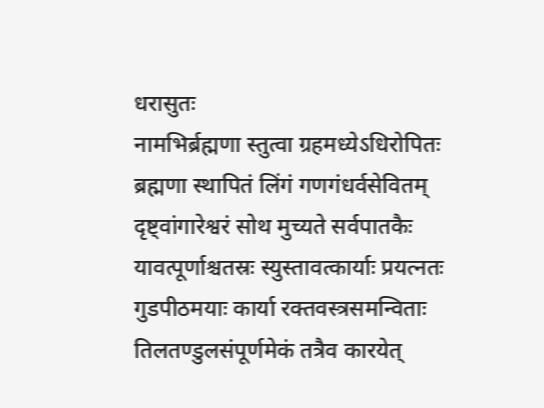धरासुतः
नामभिर्ब्रह्मणा स्तुत्वा ग्रहमध्येऽधिरोपितः
ब्रह्मणा स्थापितं लिंगं गणगंधर्वसेवितम्
दृष्ट्वांगारेश्वरं सोथ मुच्यते सर्वपातकैः
यावत्पूर्णाश्चतस्रः स्युस्तावत्कार्याः प्रयत्नतः
गुडपीठमयाः कार्या रक्तवस्त्रसमन्विताः
तिलतण्डुलसंपूर्णमेकं तत्रैव कारयेत्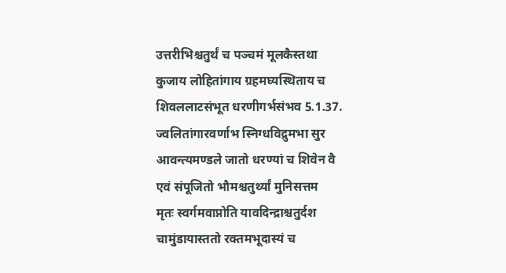उत्तरीभिश्चतुर्थं च पञ्चमं मूलकैस्तथा
कुजाय लोहितांगाय ग्रहमघ्यस्थिताय च
शिवललाटसंभूत धरणीगर्भसंभव 5.1.37.
ज्वलितांगारवर्णाभ स्निग्धविद्रुमभा सुर
आवन्त्यमण्डले जातो धरण्यां च शिवेन वै
एवं संपूजितो भौमश्चतुर्थ्यां मुनिसत्तम
मृतः स्वर्गमवाप्नोति यावदिन्द्राश्चतुर्दश
चामुंडायास्ततो रक्तमभूदास्यं च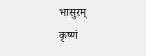भासुरम्
कृष्णं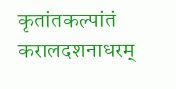कृतांतकल्पांतं करालदशनाधरम्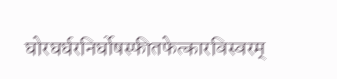घोरघर्घरनिर्घोषस्फीतफेत्कारविस्वरम्